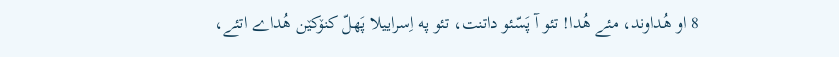8 او هُداوند، مئے هُدا! تئو آ پَسّئو داتنت، تئو په اِسراییلا پَهلّ کنۆکێن هُداے اتئے،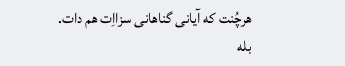هرچُنت که آیانی گناهانی سزااِت هم دات.
بله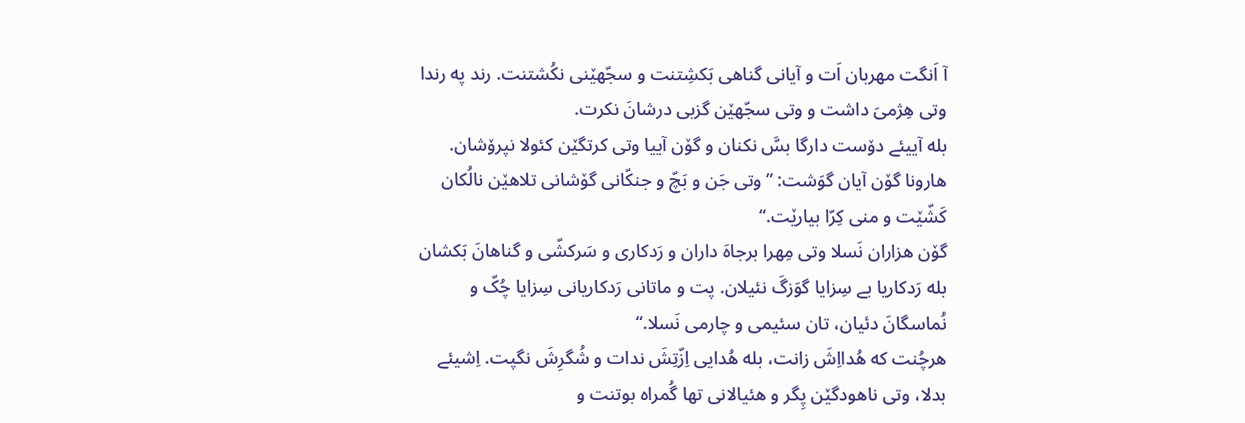آ اَنگت مهربان اَت و آیانی گناهی بَکشِتنت و سجّهێنی نکُشتنت. رند په رندا وتی هِژمیَ داشت و وتی سجّهێن گزبی درشانَ نکرت.
بله آییئے دۆست دارگا بسَّ نکنان و گۆن آییا وتی کرتگێن کئولا نپرۆشان.
هارونا گۆن آیان گوَشت: ”وتی جَن و بَچّ و جنکّانی گۆشانی تلاهێن نالُکان کَشّێت و منی کِرّا بیارێت.“
گۆن هزاران نَسلا وتی مِهرا برجاهَ داران و رَدکاری و سَرکشّی و گناهانَ بَکشان بله رَدکاریا بے سِزایا گوَزگَ نئیلان. پت و ماتانی رَدکاریانی سِزایا چُکّ و نُماسگانَ دئیان، تان سئیمی و چارمی نَسلا.“
هرچُنت که هُدااِشَ زانت، بله هُدایی اِزّتِشَ ندات و شُگرِشَ نگپت. اِشیئے بدلا، وتی ناهودگێن پِگر و هئیالانی تها گُمراه بوتنت و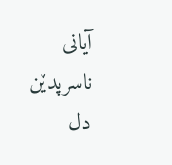آیانی ناسرپدێن دل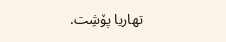تهاریا پۆشِت.